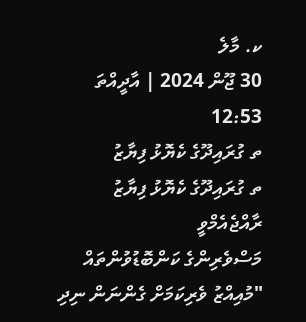ކ. މާލެ
30 ޖޫން 2024 | އާދީއްތަ 12:53
ތ ގުރައިދޫގެ ކެޔޮޅު ފިޔާޒު
ތ ގުރައިދޫގެ ކެޔޮޅު ފިޔާޒު
ރާއްޖެއެމްވީ
މަސްވެރިންގެ ކަންބޮޑުވުންތައް
"މުއިއްޒު ވެރިކަމަށް ގެންނަން ނިދި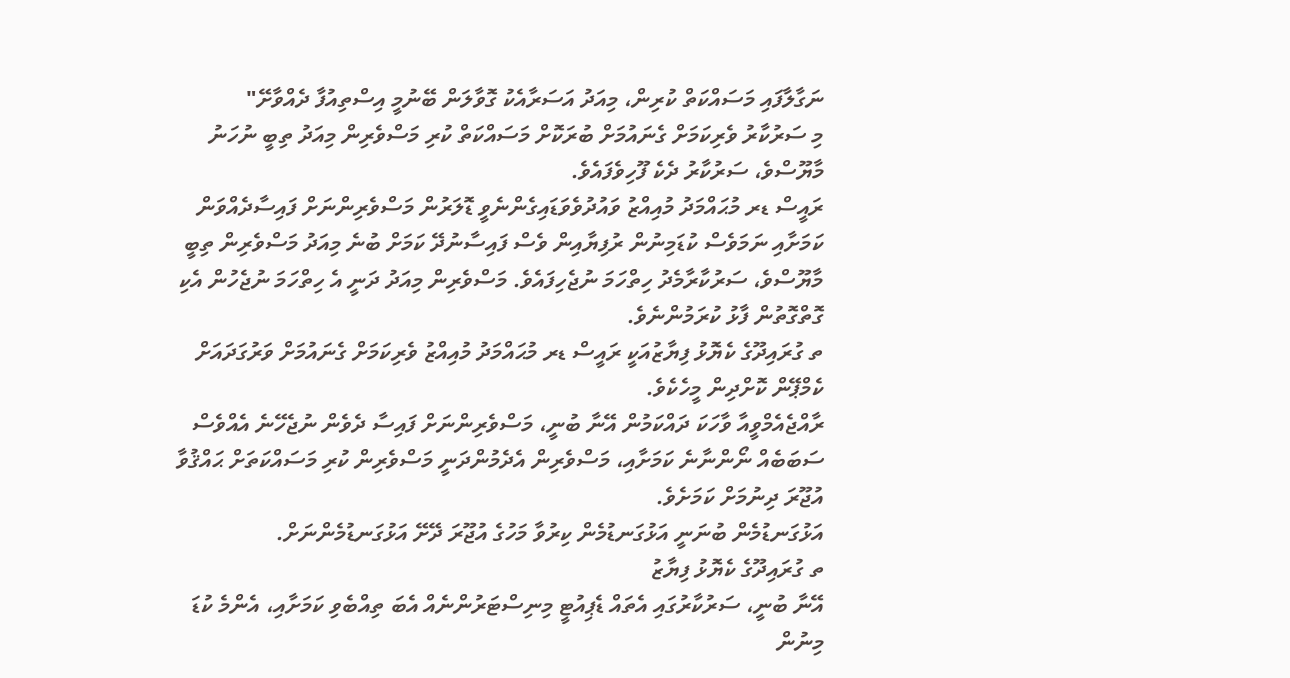ނަގާލާފައި މަސައްކަތް ކުރިން، މިއަދު އަސަރާއެކު ގޮވާލަން ބޭނުމީ އިސްތިއުފާ ދެއްވާށޭ"
މި ސަރުކާރު ވެރިކަމަށް ގެނައުމަށް ބުރަކޮށް މަސައްކަތް ކުރި މަސްވެރިން މިއަދު ތިބީ ނުހަނު މާޔޫސްވެ، ސަރުކާރު ދެކެ ފޫހިވެފައެވެ.
ރައީސް ޑރ މުޙައްމަދު މުއިއްޒު ވައުދުވެވަޑައިގެންނެވީ ޑޮލަރުން މަސްވެރިންނަށް ފައިސާދެއްވަން ކަމަށާއި ނަމަވެސް ކުޑަމިނުން ރުފިޔާއިން ވެސް ފައިސާނުދޭ ކަމަށް ބުނެ މިއަދު މަސްވެރިން ތިބީ މާޔޫސްވެ، ސަރުކާރާމެދު ހިތްހަމަ ނުޖެހިފައެވެ. މަސްވެރިން މިއަދު ދަނީ އެ ހިތްހަމަ ނުޖެހުން އެކި ގޮތްގޮތުން ފާޅު ކުރަމުންނެވެ.
ތ ގުރައިދޫގެ ކެޔޮޅު ފިޔާޒުއަކީ ރައީސް ޑރ މުޙައްމަދު މުއިއްޒު ވެރިކަމަށް ގެނައުމަށް ވަރުގަދައަށް ކެމްޕޭން ކޮށްދިން މީހެކެވެ.
ރާއްޖެއެމްވީއާ ވާހަކަ ދައްކަމުން އޭނާ ބުނީ، މަސްވެރިންނަށް ފައިސާ ދެވެން ނުޖެހޭނެ އެއްވެސް ސަބަބެއް ނޯންނާނެ ކަމަށާއި، މަސްވެރިން އެދެމުންދަނީ މަސްވެރިން ކުރި މަސައްކަތަށް ޙައްޤުވާ އުޖޫރަ ދިނުމަށް ކަމަށެވެ.
އަޅުގަނޑުމެން ބުނަނީ އަޅުގަނޑުމެން ކިރުވާ މަހުގެ އުޖޫރަ ދޭށޭ އަޅުގަނޑުމެންނަށް.
ތ ގުރައިދޫގެ ކެޔޮޅު ފިޔާޒު
އޭނާ ބުނީ، ސަރުކާރުގައި އެތައް ޑެޕިއުޓީ މިނިސްޓަރުންނެއް އެބަ ތިއްބެވި ކަމަށާއި، އެންމެ ކުޑަ މިނުން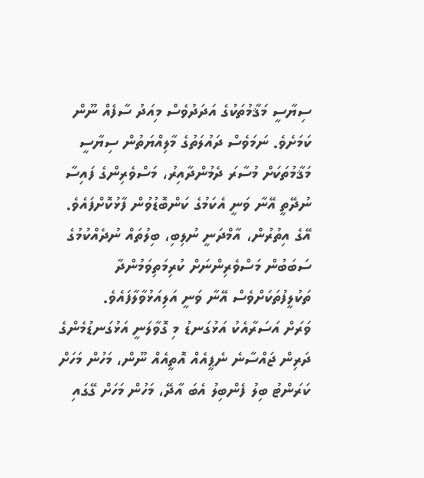ސިޔާސީ މަޤާމުތަކުގެ އަދަދުވެސް މިއަދު ސާފެއް ނޫން ކަމަށެވެ. ނަމަވެސް ދައުލަތުގެ މާލިއްޔަތުން ސިޔާސީ މަޤާމުތަކަށް މުސާރަ ދެމުންދާއިރު، މަސްވެރިންގެ ފައިސާ ނުދޭތީ އޭނާ ވަނީ އެކަމުގެ ކަންބޮޑުވުން ފާޅުކޮށްފައެވެ.
އޭގެ އިތުރުން، އާމްދަނީ ނުލިބި، ބިލުތައް ނުދެއްކުމުގެ ސަބަބުން މަސްވެރިންނަށް ކުރިމަތިވަމުންދާ ތަކުލީފުތަކަށްވެސް އޭނާ ވަނީ އަލިއަޅުވާލާފައެވެ.
ވަރަށް އަސަރާއެކު އަޅުގަނޑު މި ގޮވާލަނީ އަޅުގަނޑުމެންގެ ދަރިން ޖައްސާނެ ނެޕީއެއް އޮތީއެއް ނޫން، މަހުން މަހަށް ކަރަންޓު ބިލު ފެންބިލު އެބަ އާދޭ، މަހުން މަހަށް ގޭގައި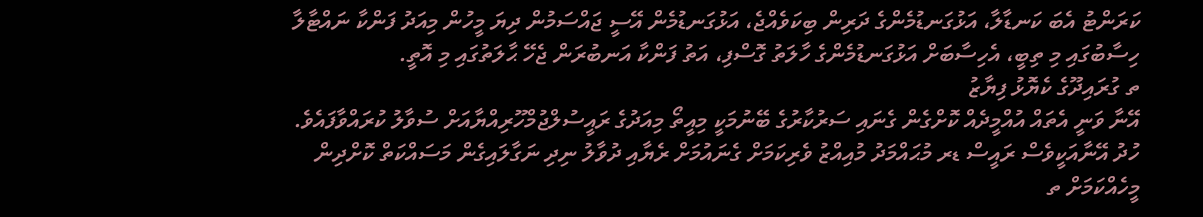ކަރަންޓު އެބަ ކަނޑާލާ، އަޅުގަނޑުމެންގެ ދަރިން ބިކަވެއްޖެ، އަޅުގަނޑުމެން އޭސީ ޖައްސަމުން ދިޔަ މީހުން މިއަދު ފަންކާ ނައްޓާލާ ހިސާބުގައި މި ތިބީ، އެހިސާބަށް އަޅުގަނޑުމެންގެ ހާލަތު ގޮސްފި، އަތު ފަންކާ އަނބުރަން ޖެހޭ ޙާލަތުގައި މި އޮތީ.
ތ ގުރައިދޫގެ ކެޔޮޅު ފިޔާޒު
އޭނާ ވަނީ އެތައް އުއްމީދެއް ކޮށްގެން ގެނައި ސަރުކާރުގެ ބޭނުމަކީ މިއީތޯ މިއަދުގެ ރައީސުލްޖުމްހޫރިއްޔާއަށް ސުވާލު ކުރައްވާފައެވެ.
ހުދު އޭނާއަކީވެސް ރައީސް ޑރ މުޙައްމަދު މުއިއްޒު ވެރިކަމަށް ގެނައުމަށް ރެޔާއި ދުވާލު ނިދި ނަގާލައިގެން މަސައްކަތް ކޮށްދިން މީހެއްކަމަށް ތ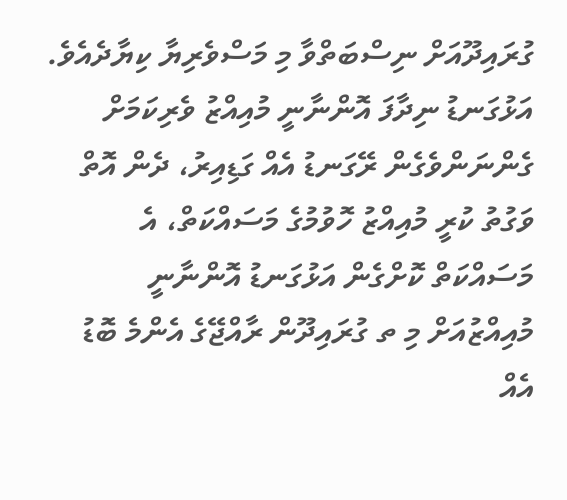ގުރައިދޫއަށް ނިސްބަތްވާ މި މަސްވެރިޔާ ކިޔާދެއެވެ.
އަޅުގަނޑު ނިދާފަ އޮންނާނީ މުއިއްޒު ވެރިކަމަށް ގެންނަންވެގެން ރޭގަނޑު އެއް ގަޑިއިރު، ދެން އޮތް ވަގުތު ކުރީ މުއިއްޒު ހޮވުމުގެ މަސައްކަތް، އެ މަސައްކަތް ކޮށްގެން އަޅުގަނޑު އޮންނާނީ މުއިއްޒުއަށް މި ތ ގުރައިދޫން ރާއްޖޭގެ އެންމެ ބޮޑު އެއް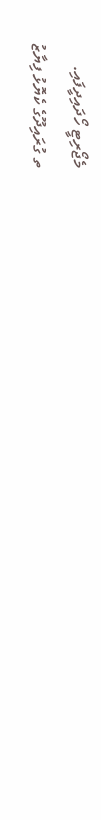މެޖޯރިޓީ ހޯދައިދީފައި.
ތ ގުރައިދޫގެ ކެޔޮޅު ފިޔާޒު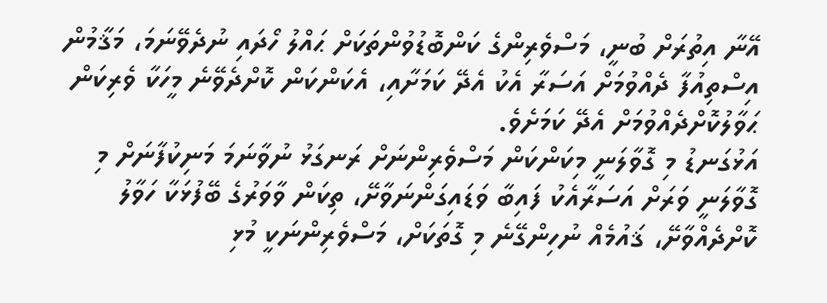އޭނާ އިތުރަށް ބުނީ، މަސްވެރިންގެ ކަންބޮޑުވުންތަކަށް ޙައްލު ހޯދައި ނުދެވޭނަމަ، މަޤާމުން އިސްތިއުފާ ދެއްވުމަށް އަސަރާ އެކު އެދޭ ކަމަށާއި، އެކަންކަން ކޮށްދެވޭނެ މީހަކާ ވެރިކަން ޙަވާލުކޮށްދެއްވުމަށް އެދޭ ކަމަށެވެ.
އަޅުގަނޑު މި ގޮވާލަނީ މިކަންކަން މަސްވެރިންނަށް ރަނގަޅު ނުވާނަމަ މަނިކުފާނަށް މި ގޮވާލަނީ ވަރަށް އަސަރާއެކު ފައިބާ ވަޑައިގަންނަވާށޭ، ތިކަން ވާވަރުގެ ބޭފުޅަކާ ހަވާލު ކޮށްދެއްވާށޭ، ޤައުމެއް ނުހިންގޭނެ މި ގޮތަކަށް، މަސްވެރިންނަކީ މުޅި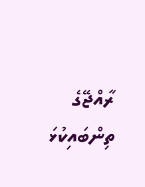ރާއްޖޭގެ ތިންބައިކުޅަ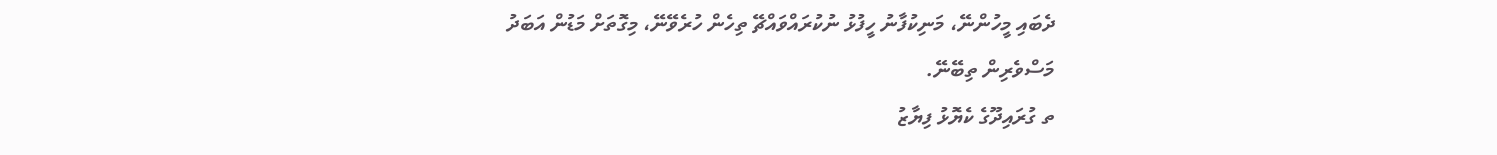ދެބައި މީހުންނޭ، މަނިކުފާނު ހީފުޅު ނުކުރައްވައްޗޭ ތިހެން ހުރެވޭނޭ، މިގޮތަށް މަޑުން އަބަދު މަސްވެރިން ތިބޭނޭ.
ތ ގުރައިދޫގެ ކެޔޮޅު ފިޔާޒު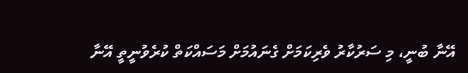އޭނާ ބުނީ، މި ސަރުކާރު ވެރިކަމަށް ގެނައުމަށް މަސައްކަތް ކުރެވުނީތީ އޭނާ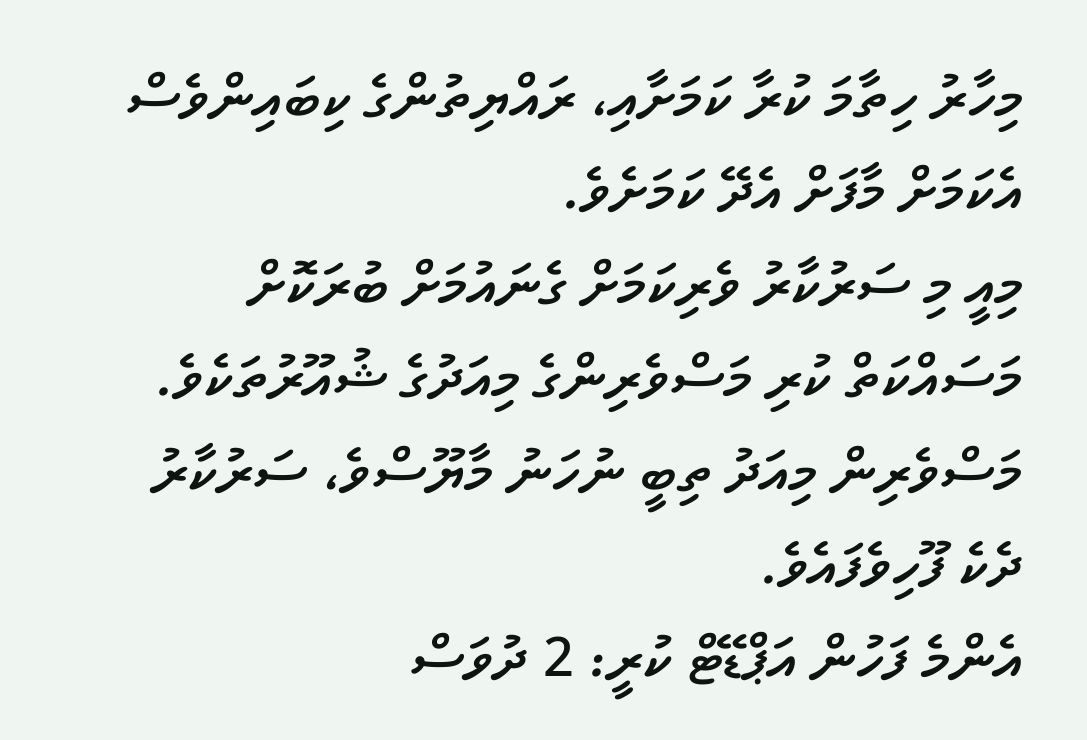މިހާރު ހިތާމަ ކުރާ ކަމަށާއި، ރައްޔިތުންގެ ކިބައިންވެސް އެކަމަށް މާފަށް އެދޭ ކަމަށެވެ.
މިއީ މި ސަރުކާރު ވެރިކަމަށް ގެނައުމަށް ބުރަކޮށް މަސައްކަތް ކުރި މަސްވެރިންގެ މިއަދުގެ ޝުއޫރުތަކެވެ. މަސްވެރިން މިއަދު ތިބީ ނުހަނު މާޔޫސްވެ، ސަރުކާރު ދެކެ ފޫހިވެފައެވެ.
އެންމެ ފަހުން އަޕްޑޭޓް ކުރީ: 2 ދުވަސް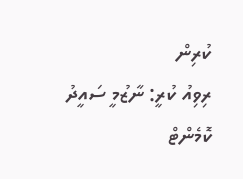ކުރިން
ރިވިއު ކުރީ: ނާޒުމީ ސައީދު
ކޮމެންޓް